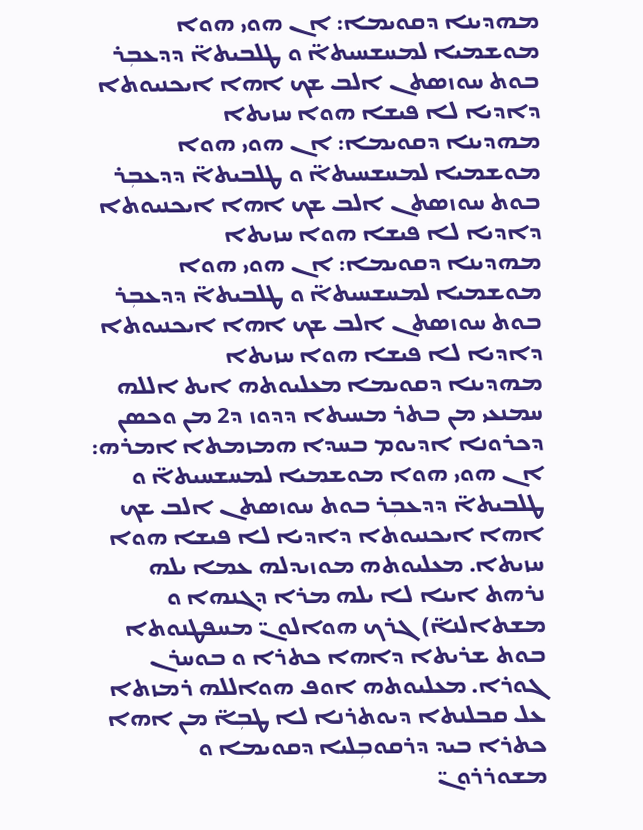ܡܗܕܝܢܐ ܕܩܘܝܡܐ: ܐܢ ܗܘܝ ܗܘܐ ܡܘܫܡܝܐ ܠܡܚܫܚܝܬܐ̈ ܘ ܛܠܒܝܬܐ̈ ܕܕܥܒܼܪ ܒܘܬ ܚܘܙܣܬܢ ܐܠܒ ܫܟ ܐܗܐ ܐܝܟܢܝܘܬܐ ܕܐܕܝܐ ܠܐ ܦܝܫܐ ܗܘܐ ܚܙܝܬܐ
ܡܗܕܝܢܐ ܕܩܘܝܡܐ: ܐܢ ܗܘܝ ܗܘܐ ܡܘܫܡܝܐ ܠܡܚܫܚܝܬܐ̈ ܘ ܛܠܒܝܬܐ̈ ܕܕܥܒܼܪ ܒܘܬ ܚܘܙܣܬܢ ܐܠܒ ܫܟ ܐܗܐ ܐܝܟܢܝܘܬܐ ܕܐܕܝܐ ܠܐ ܦܝܫܐ ܗܘܐ ܚܙܝܬܐ
ܡܗܕܝܢܐ ܕܩܘܝܡܐ: ܐܢ ܗܘܝ ܗܘܐ ܡܘܫܡܝܐ ܠܡܚܫܚܝܬܐ̈ ܘ ܛܠܒܝܬܐ̈ ܕܕܥܒܼܪ ܒܘܬ ܚܘܙܣܬܢ ܐܠܒ ܫܟ ܐܗܐ ܐܝܟܢܝܘܬܐ ܕܐܕܝܐ ܠܐ ܦܝܫܐ ܗܘܐ ܚܙܝܬܐ
ܡܗܕܝܢܐ ܕܩܘܝܡܐ ܡܥܠܝܘܬܗ ܐܝܬ ܐܠܠܗ ܚܡܢܥܝ ܡܢ ܒܬܪ ܡܚܝܬܐ ܕܕܘܙ ܕ2 ܡܢ ܘܟܣܢ ܕܟܪܘܢܐ ܐܕܝܘܡ ܒܚܕܐ ܗܡܙܡܬܐ ܐܡܪܗ: ܐܢ ܗܘܝ ܗܘܐ ܡܘܫܡܝܐ ܠܡܚܫܚܝܬܐ̈ ܘ ܛܠܒܝܬܐ̈ ܕܕܥܒܼܪ ܒܘܬ ܚܘܙܣܬܢ ܐܠܒ ܫܟ ܐܗܐ ܐܝܟܢܝܘܬܐ ܕܐܕܝܐ ܠܐ ܦܝܫܐ ܗܘܐ ܚܙܝܬܐ. ܡܥܠܝܘܬܗ ܡܘܙܝܕܠܗ ܥܡܐ ܝܠܗ ܢܪܗܬ ܐܝܢܐ ܠܐ ܝܠܗ ܡܪܐ ܕܓܢܗܐ ܘ ܡܫܬܐܠܢܐ̈) ܓܪܟ ܗܘܐܠܘܢ̈ ܡܚܦܛܢܘܬܐ ܒܘܬ ܫܪܝܬܐ ܕܐܗܐ ܟܬܪܐ ܘ ܒܘܚܪܢ ܓܘܪܐ. ܡܥܠܝܘܬܗ ܐܘܦ ܗܘܐܠܠܗ ܪܡܙܬܐ ܥܠ ܩܒܠܢܬܐ ܕܝܘܬܪܢܐ ܠܐ ܛܒܼܐ̈ ܡܢ ܐܗܐ ܟܬܪܐ ܒܝܕ ܕܪܩܘܒܼܠܝܐ ܕܩܘܝܡܐ ܘ ܡܫܘܪܪܘܢ̈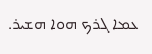ܥܡܐ ܓܪܟ ܗܘܐ ܗܫܝܪ.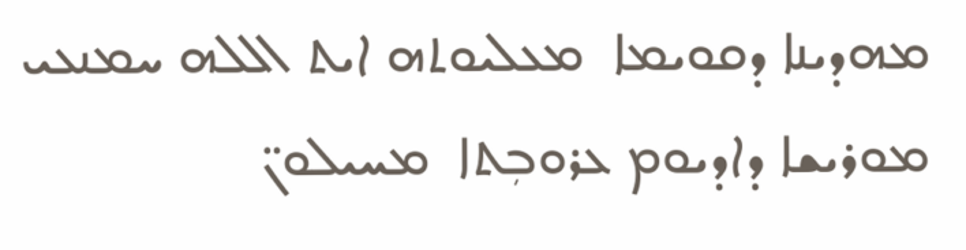ܡܗܕܝܢܐ ܕܩܘܝܡܐ  ܡܥܠܝܘܬܗ ܐܝܬ ܐܠܠܗ ܚܡܢܥܝ ܡܘܪܝܫܐ ܕܐܕܝܘܡ ܥܪܘܒܼܬܐ  ܡܚܝܠܘܢ̈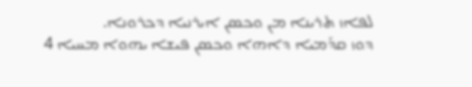ܠܦܐܙ ܬܪܝܢܐ ܡܢ ܘܟܣܢ ܐܝܪܢܝܐ ܕܟܪܘܢܐ.
ܕܘܙ ܩܕܰܡܝܐ ܕܐܗܐ ܘܟܣܢ ܦܝܫܐ ܝܗܘܐ ܡܚܝܐ 4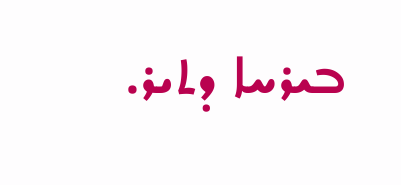ܒܝܪܚܐ ܕܬܝܪ.